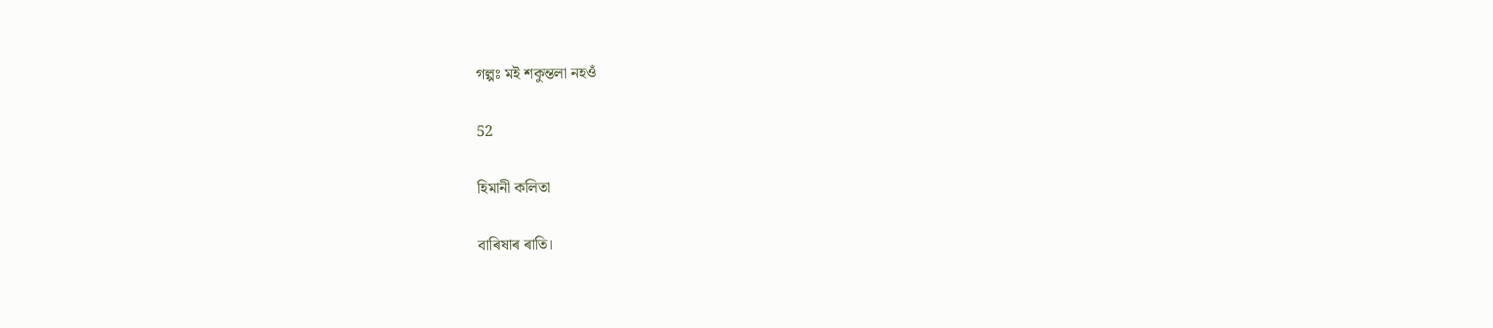গল্পঃ মই শকুন্তলা নহওঁ

52

হিমানী কলিতা

বাৰিষাৰ ৰাতি।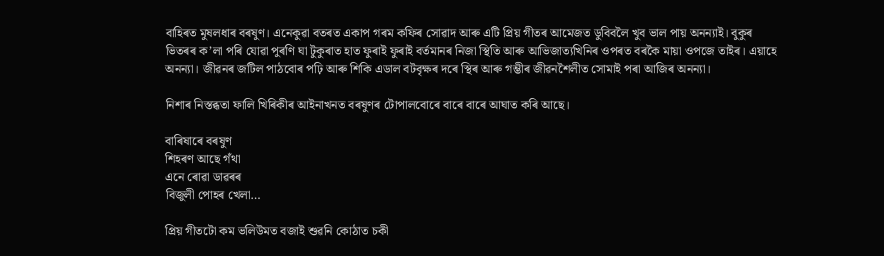বাহিৰত মুষলধাৰ বৰষুণ। এনেকুৱা বতৰত একাপ গৰম কফিৰ সোৱাদ আৰু এটি প্ৰিয় গীতৰ আমেজত ডুবিবলৈ খুব ভাল পায় অনন্যাই। বুকুৰ ভিতৰৰ ক’লা পৰি যোৱা পুৰণি ঘা টুকুৰাত হাত ফুৰাই ফুৰাই বৰ্তমানৰ নিজা স্থিতি আৰু আভিজাত্যখিনিৰ ওপৰত বৰকৈ মায়া ওপজে তাইৰ। এয়াহে অনন্যা। জীৱনৰ জটিল পাঠবোৰ পঢ়ি আৰু শিকি এডাল বটবৃক্ষৰ দৰে স্থিৰ আৰু গম্ভীৰ জীৱনশৈলীত সোমাই পৰা আজিৰ অনন্যা।

নিশাৰ নিস্তব্ধতা ফালি খিৰিকীৰ আইনাখনত বৰষুণৰ টোপালবোৰে বাৰে বাৰে আঘাত কৰি আছে।

বাৰিষাৰে বৰষুণ
শিহৰণ আছে গঁথা
এনে ৰোৱা ডাৱৰৰ
বিজুলী পোহৰ খেলা…

প্রিয় গীতটো কম ভলিউমত বজাই শুৱনি কোঠাত চকী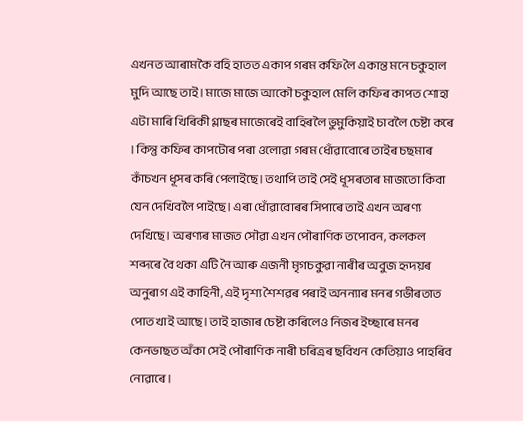এখনত আৰামকৈ বহি হাতত একাপ গৰম কফি লৈ একান্ত মনে চকুহাল মুদি আছে তাই। মাজে মাজে আকৌ চকুহাল মেলি কফিৰ কাপত শোহা এটা মাৰি খিৰিকী গ্লাছৰ মাজেৰেই বাহিৰলৈ ভুমুকিয়াই চাবলৈ চেষ্টা কৰে । কিন্তু কফিৰ কাপটোৰ পৰা ওলোৱা গৰম ধোঁৱাবোৰে তাইৰ চছমাৰ কাঁচখন ধূসৰ কৰি পেলাইছে। তথাপি তাই সেই ধূসৰতাৰ মাজতো কিবা যেন দেখিবলৈ পাইছে। এৰা ধোঁৱাবোৰৰ সিপাৰে তাই এখন অৰণ্য দেখিছে। অৰণ্যৰ মাজত সৌৱা এখন পৌৰাণিক তপোবন, কলকল শব্দৰে বৈ থকা এটি নৈ আৰু এজনী মৃগচকুৱা নাৰীৰ অবুজ হৃদয়ৰ অনুৰাগ এই কাহিনী, এই দৃশ্য শৈশৱৰ পৰাই অনন্যাৰ মনৰ গভীৰতাত পোত খাই আছে। তাই হাজাৰ চেষ্টা কৰিলেও নিজৰ ইচ্ছাৰে মনৰ কেনভাছত অঁকা সেই পৌৰাণিক নাৰী চৰিত্ৰৰ ছবিখন কেতিয়াও পাহৰিব নোৱাৰে।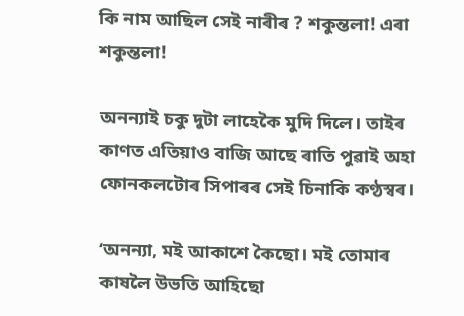কি নাম আছিল সেই নাৰীৰ ? শকুন্তলা! এৰা শকুন্তলা!

অনন্যাই চকু দুটা লাহেকৈ মুদি দিলে। তাইৰ কাণত এতিয়াও বাজি আছে ৰাতি পুৱাই অহা ফোনকলটোৰ সিপাৰৰ সেই চিনাকি কণ্ঠস্বৰ।

‘অনন্যা, মই আকাশে কৈছো। ম‍ই তোমাৰ কাষলৈ উভতি আহিছো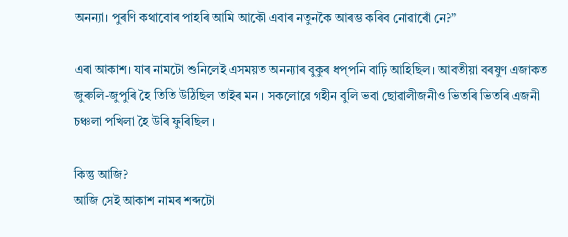অনন্যা। পুৰণি কথাবোৰ পাহৰি আমি আকৌ এবাৰ নতুনকৈ আৰম্ভ কৰিব নোৱাৰোঁ নে?”

এৰা আকাশ। যাৰ নামটো শুনিলেই এসময়ত অনন্যাৰ বুকুৰ ধপ্‌পনি বাঢ়ি আহিছিল। আবতীয়া বৰষুণ এজাকত জুৰুলি-জুপুৰি হৈ তিতি উঠিছিল তাইৰ মন । সকলোৱে গহীন বুলি ভবা ছোৱালীজনীও ভিতৰি ভিতৰি এজনী চঞ্চলা পখিলা হৈ উৰি ফুৰিছিল ।

কিন্তু আজি?
আজি সেই আকাশ নামৰ শব্দটো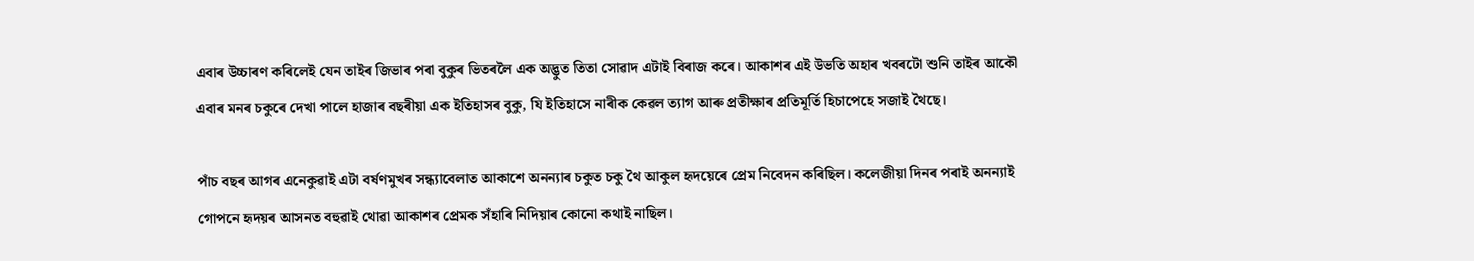এবাৰ উচ্চাৰণ কৰিলেই যেন তাইৰ জিভাৰ পৰা বুকুৰ ভিতৰলৈ এক অদ্ভুত তিতা সোৱাদ এটাই বিৰাজ কৰে। আকাশৰ এই উভতি অহাৰ খবৰটো শুনি তাইৰ আকৌ এবাৰ মনৰ চকুৰে দেখা পালে হাজাৰ বছৰীয়া এক ইতিহাসৰ বুকু, যি ইতিহাসে নাৰীক কেৱল ত্যাগ আৰু প্ৰতীক্ষাৰ প্ৰতিমূৰ্তি হিচাপেহে সজাই থৈছে।

পাঁচ বছৰ আগৰ এনেকুৱাই এটা বৰ্ষণমুখৰ সন্ধ্যাবেলাত আকাশে অনন্যাৰ চকুত চকু থৈ আকুল হৃদয়েৰে প্ৰেম নিবেদন কৰিছিল। কলেজীয়া দিনৰ পৰাই অনন্যাই গোপনে হৃদয়ৰ আসনত বহুৱাই থোৱা আকাশৰ প্ৰেমক সঁহাৰি নিদিয়াৰ কোনো কথাই নাছিল।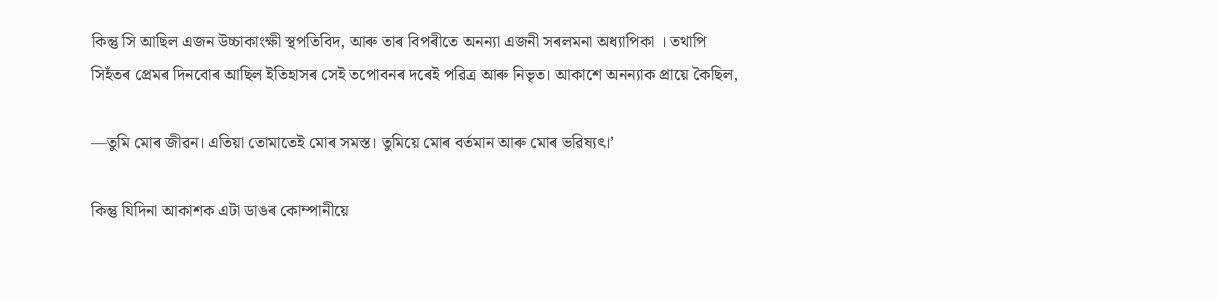কিন্তু সি আছিল এজন উচ্চাকাংক্ষী স্থপতিবিদ, আৰু তাৰ বিপৰীতে অনন্যা এজনী সৰলমনা অধ্যাপিকা । তথাপি সিহঁতৰ প্ৰেমৰ দিনবোৰ আছিল ইতিহাসৰ সেই তপোবনৰ দৰেই পৱিত্ৰ আৰু নিভৃত। আকাশে অনন্যাক প্ৰায়ে কৈছিল,

—তুমি মোৰ জীৱন। এতিয়া তোমাতেই মোৰ সমস্ত। তুমিয়ে মোৰ বৰ্তমান আৰু মোৰ ভৱিষ্যৎ।’

কিন্তু যিদিনা আকাশক এটা ডাঙৰ কোম্পানীয়ে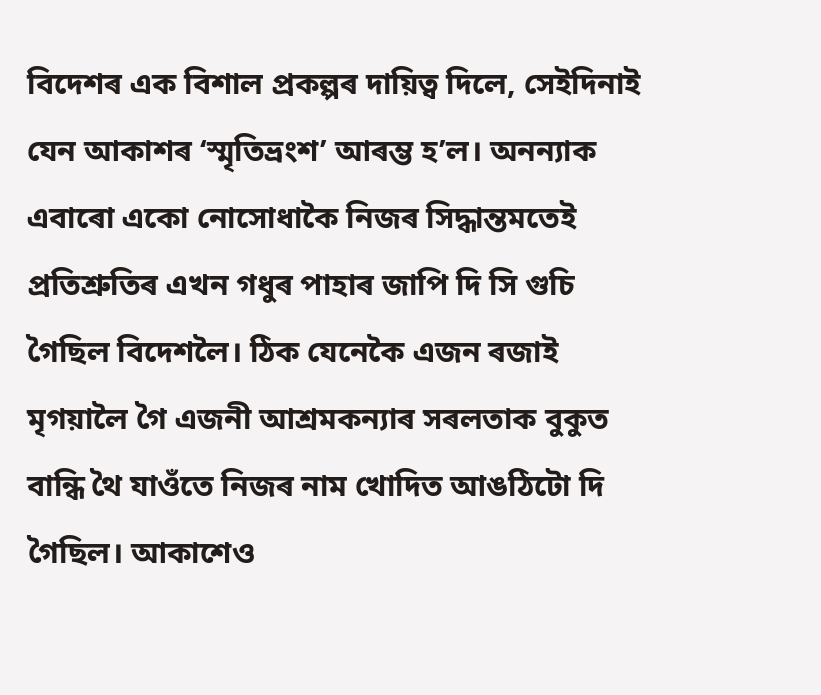বিদেশৰ এক বিশাল প্ৰকল্পৰ দায়িত্ব দিলে, সেইদিনাই যেন আকাশৰ ‘স্মৃতিভ্রংশ’ আৰম্ভ হ’ল। অনন্যাক এবাৰো একো নোসোধাকৈ নিজৰ সিদ্ধান্তমতেই প্ৰতিশ্ৰুতিৰ এখন গধুৰ পাহাৰ জাপি দি সি গুচি গৈছিল বিদেশলৈ। ঠিক যেনেকৈ এজন ৰজাই মৃগয়ালৈ গৈ এজনী আশ্রমকন্যাৰ সৰলতাক বুকুত বান্ধি থৈ যাওঁতে নিজৰ নাম খোদিত আঙঠিটো দি গৈছিল। আকাশেও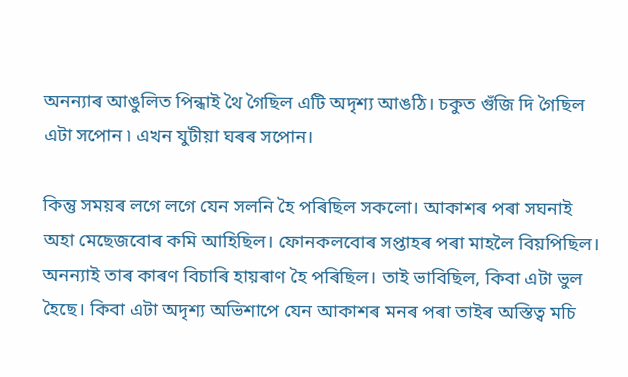অনন্যাৰ আঙুলিত পিন্ধাই থৈ গৈছিল এটি অদৃশ্য আঙঠি। চকুত গুঁজি দি গৈছিল এটা সপোন ৷ এখন যুটীয়া ঘৰৰ সপোন।

কিন্তু সময়ৰ লগে লগে যেন সলনি হৈ পৰিছিল সকলো। আকাশৰ পৰা সঘনাই অহা মেছেজবোৰ কমি আহিছিল। ফোনকলবোৰ সপ্তাহৰ পৰা মাহলৈ বিয়পিছিল। অনন্যাই তাৰ কাৰণ বিচাৰি হায়ৰাণ হৈ পৰিছিল। তাই ভাবিছিল, কিবা এটা ভুল হৈছে। কিবা এটা অদৃশ্য অভিশাপে যেন আকাশৰ মনৰ পৰা তাইৰ অস্তিত্ব মচি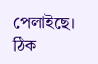পেলাইছে। ঠিক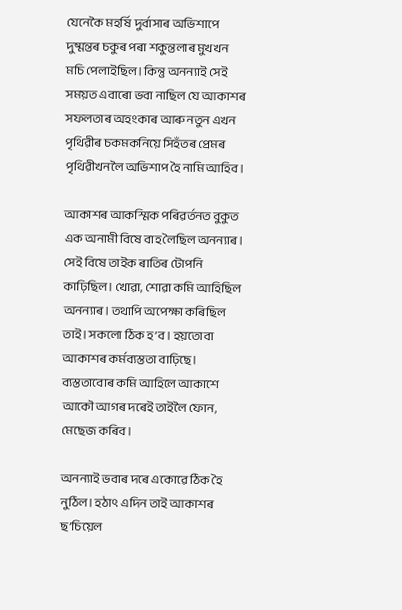যেনেকৈ মহর্ষি দুর্বাসাৰ অভিশাপে দুষ্মন্তৰ চকুৰ পৰা শকুন্তলাৰ মুখখন মচি পেলাইছিল। কিন্তু অনন্যাই সেই সময়ত এবাৰো ভবা নাছিল যে আকাশৰ সফলতাৰ অহংকাৰ আৰু নতুন এখন পৃথিৱীৰ চকমকনিয়ে সিহঁতৰ প্ৰেমৰ পৃথিৱীখনলৈ অভিশাপ হৈ নামি আহিব।

আকাশৰ আকস্মিক পৰিৱৰ্তনত বুকুত এক অনামী বিষে বাহ লৈছিল অনন্যাৰ। সেই বিষে তাইক ৰাতিৰ টোপনি কাঢ়িছিল। খোৱা, শোৱা কমি আহিছিল অনন্যাৰ। তথাপি অপেক্ষা কৰিছিল তাই। সকলো ঠিক হ’ব। হয়তোবা আকাশৰ কৰ্মব্যস্ততা বাঢ়িছে। ব্যস্ততাবোৰ কমি আহিলে আকাশে আকৌ আগৰ দৰেই তাইলৈ ফোন, মেছেজ কৰিব।

অনন্যাই ভবাৰ দৰে একোৱে ঠিক হৈ নুঠিল। হঠাৎ এদিন তাই আকাশৰ ছ’চিয়েল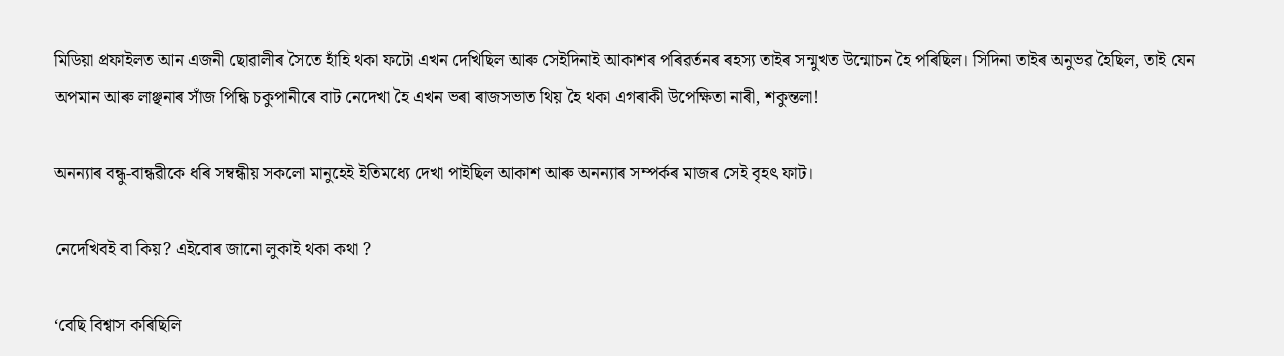মিডিয়া প্ৰফাইলত আন এজনী ছোৱালীৰ সৈতে হাঁহি থকা ফটো এখন দেখিছিল আৰু সেইদিনাই আকাশৰ পৰিৱৰ্তনৰ ৰহস্য তাইৰ সন্মুখত উন্মোচন হৈ পৰিছিল। সিদিনা তাইৰ অনুভৱ হৈছিল, তাই যেন অপমান আৰু লাঞ্ছনাৰ সাঁজ পিন্ধি চকুপানীৰে বাট নেদেখা হৈ এখন ভৰা ৰাজসভাত থিয় হৈ থকা এগৰাকী উপেক্ষিতা নাৰী, শকুন্তলা!

অনন্যাৰ বন্ধু-বান্ধৱীকে ধৰি সম্বন্ধীয় সকলো মানুহেই ইতিমধ্যে দেখা পাইছিল আকাশ আৰু অনন্যাৰ সম্পৰ্কৰ মাজৰ সেই বৃহৎ ফাট।

নেদেখিবই বা কিয়? এইবোৰ জানো লুকাই থকা কথা ?

‘বেছি বিশ্বাস কৰিছিলি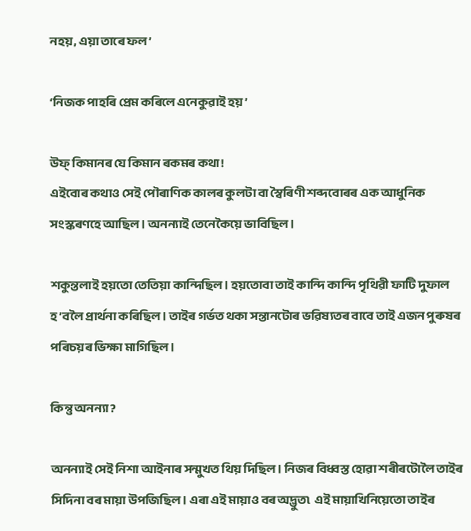নহয়, এয়া তাৰে ফল’

‘নিজক পাহৰি প্ৰেম কৰিলে এনেকুৱাই হয়’

উফ্‌ কিমানৰ যে কিমান ৰকমৰ কথা!
এইবোৰ কথাও সেই পৌৰাণিক কালৰ কুলটা বা স্বৈৰিণী শব্দবোৰৰ এক আধুনিক সংস্কৰণহে আছিল। অনন্যাই তেনেকৈয়ে ভাবিছিল।

শকুন্তলাই হয়তো তেতিয়া কান্দিছিল। হয়তোবা তাই কান্দি কান্দি পৃথিৱী ফাটি দুফাল হ’বলৈ প্ৰাৰ্থনা কৰিছিল। তাইৰ গৰ্ভত থকা সন্তানটোৰ ভৱিষ্যতৰ বাবে তাই এজন পুৰুষৰ পৰিচয়ৰ ভিক্ষা মাগিছিল।

কিন্তু অনন্যা ?

অনন্যাই সেই নিশা আইনাৰ সন্মুখত থিয় দিছিল। নিজৰ বিধ্বস্ত হোৱা শৰীৰটোলৈ তাইৰ সিদিনা বৰ মায়া উপজিছিল। এৰা এই মায়াও বৰ অদ্ভুত৷  এই মায়াখিনিয়েতো তাইৰ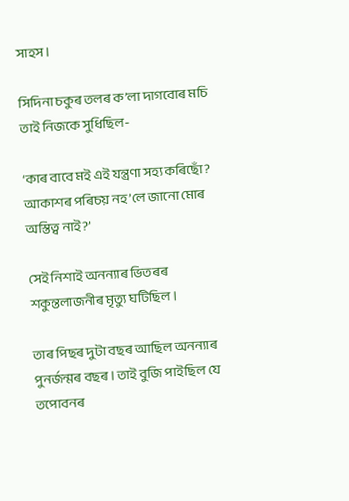সাহস।

সিদিনা চকুৰ তলৰ ক’লা দাগবোৰ মচি তাই নিজকে সুধিছিল-

‘কাৰ বাবে মই এই যন্ত্রণা সহ্য কৰিছোঁ? আকাশৰ পৰিচয় নহ’লে জানো মোৰ অস্তিত্ব নাই?’

সেই নিশাই অনন্যাৰ ভিতৰৰ শকুন্তলাজনীৰ মৃত্যু ঘটিছিল।

তাৰ পিছৰ দুটা বছৰ আছিল অনন্যাৰ পুনর্জন্মৰ বছৰ। তাই বুজি পাইছিল যে তপোবনৰ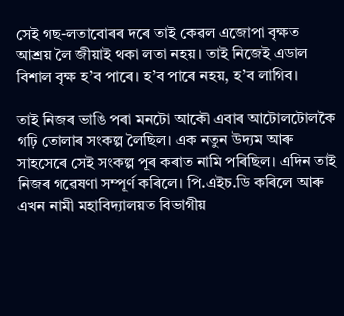সেই গছ-লতাবোৰৰ দৰে তাই কেৱল এজোপা বৃক্ষত আশ্ৰয় লৈ জীয়াই থকা লতা নহয়। তাই নিজেই এডাল বিশাল বৃক্ষ হ’ব পাৰে। হ’ব পাৰে নহয়, হ’ব লাগিব।

তাই নিজৰ ভাঙি পৰা মনটো আকৌ এবাৰ আটোলটোলকৈ গঢ়ি তোলাৰ সংকল্প লৈছিল। এক নতুন উদ্যম আৰু সাহসেৰে সেই সংকল্প পূৰ কৰাত নামি পৰিছিল। এদিন তাই নিজৰ গৱেষণা সম্পূৰ্ণ কৰিলে। পি.এইচ.ডি কৰিলে আৰু এখন নামী মহাবিদ্যালয়ত বিভাগীয়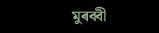মুৰব্বী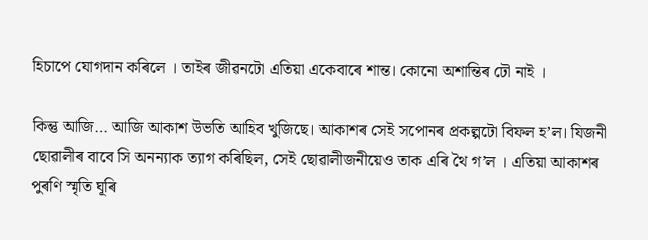হিচাপে যোগদান কৰিলে । তাইৰ জীৱনটো এতিয়া একেবাৰে শান্ত। কোনো অশান্তিৰ ঢৌ নাই ।

কিন্তু আজি… আজি আকাশ উভতি আহিব খুজিছে। আকাশৰ সেই সপোনৰ প্ৰকল্পটো বিফল হ’ল। যিজনী ছোৱালীৰ বাবে সি অনন্যাক ত্যাগ কৰিছিল, সেই ছোৱালীজনীয়েও তাক এৰি থৈ গ’ল । এতিয়া আকাশৰ পুৰণি স্মৃতি ঘূৰি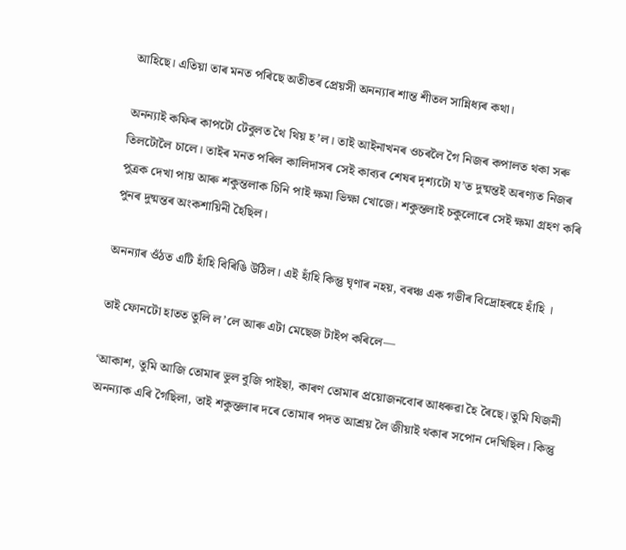আহিছে। এতিয়া তাৰ মনত পৰিছে অতীতৰ প্ৰেয়সী অনন্যাৰ শান্ত শীতল সান্নিধ্যৰ কথা।

অনন্যাই কফিৰ কাপটো টেবুলত থৈ থিয় হ’ল। তাই আইনাখনৰ ওচৰলৈ গৈ নিজৰ কপালত থকা সৰু তিলটোলৈ চালে। তাইৰ মনত পৰিল কালিদাসৰ সেই কাব্যৰ শেষৰ দৃশ্যটো য’ত দুষ্মন্তই অৰণ্যত নিজৰ পুত্ৰক দেখা পায় আৰু শকুন্তলাক চিনি পাই ক্ষমা ভিক্ষা খোজে। শকুন্তলাই চকুলোৰে সেই ক্ষমা গ্ৰহণ কৰি পুনৰ দুষ্মন্তৰ অংকশায়িনী হৈছিল।

অনন্যাৰ ওঁঠত এটি হাঁহি বিৰিঙি উঠিল। এই হাঁহি কিন্তু ঘৃণাৰ নহয়, বৰঞ্চ এক গভীৰ বিদ্ৰোহৰহে হাঁহি ।

তাই ফোনটো হাতত তুলি ল’লে আৰু এটা মেছেজ টাইপ কৰিলে—

‘আকাশ, তুমি আজি তোমাৰ ভুল বুজি পাইছা, কাৰণ তোমাৰ প্ৰয়োজনবোৰ আধৰুৱা হৈ ৰৈছে। তুমি যিজনী অনন্যাক এৰি গৈছিলা, তাই শকুন্তলাৰ দৰে তোমাৰ পদত আশ্ৰয় লৈ জীয়াই থকাৰ সপোন দেখিছিল। কিন্তু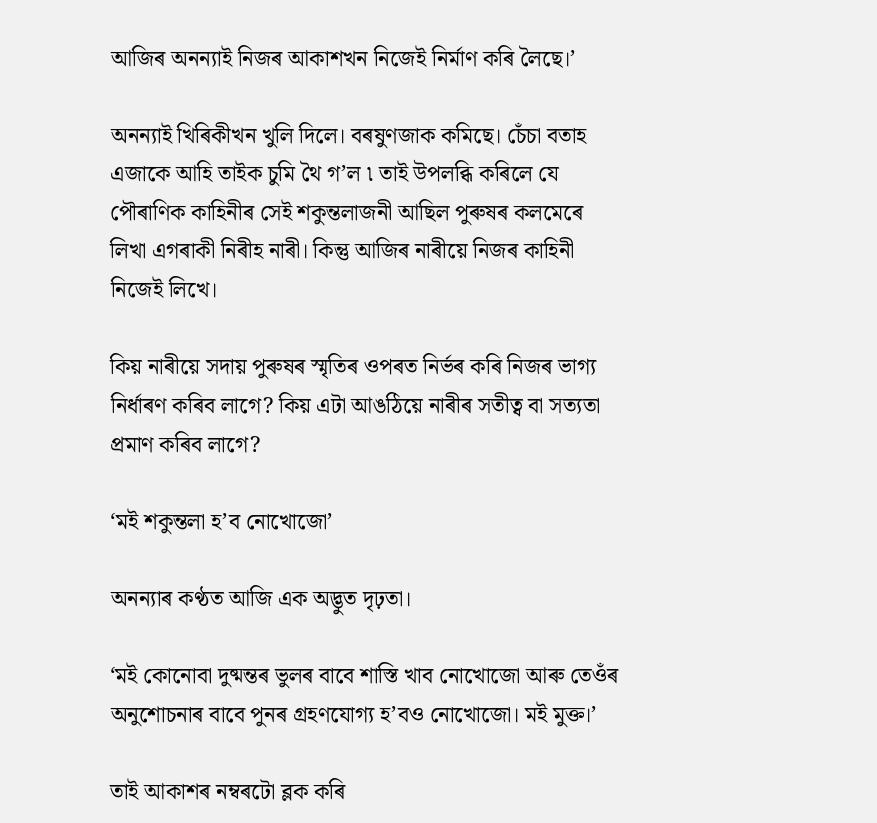আজিৰ অনন্যাই নিজৰ আকাশখন নিজেই নিৰ্মাণ কৰি লৈছে।’

অনন্যাই খিৰিকীখন খুলি দিলে। বৰষুণজাক কমিছে। চেঁচা বতাহ এজাকে আহি তাইক চুমি থৈ গ’ল ৷ তাই উপলব্ধি কৰিলে যে পৌৰাণিক কাহিনীৰ সেই শকুন্তলাজনী আছিল পুৰুষৰ কলমেৰে লিখা এগৰাকী নিৰীহ নাৰী। কিন্তু আজিৰ নাৰীয়ে নিজৰ কাহিনী নিজেই লিখে।

কিয় নাৰীয়ে সদায় পুৰুষৰ স্মৃতিৰ ওপৰত নিৰ্ভৰ কৰি নিজৰ ভাগ্য নিৰ্ধাৰণ কৰিব লাগে? কিয় এটা আঙঠিয়ে নাৰীৰ সতীত্ব বা সত্যতা প্রমাণ কৰিব লাগে?

‘মই শকুন্তলা হ’ব নোখোজো’

অনন্যাৰ কণ্ঠত আজি এক অদ্ভুত দৃঢ়তা।

‘মই কোনোবা দুষ্মন্তৰ ভুলৰ বাবে শাস্তি খাব নোখোজো আৰু তেওঁৰ অনুশোচনাৰ বাবে পুনৰ গ্ৰহণযোগ্য হ’বও নোখোজো। মই মুক্ত।’

তাই আকাশৰ নম্বৰটো ব্লক কৰি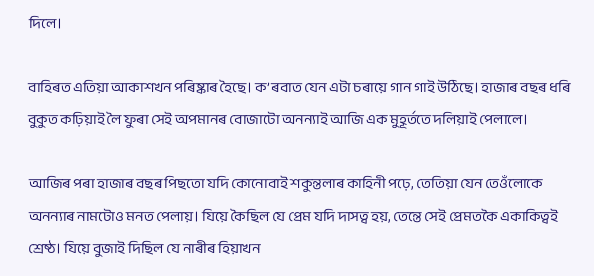দিলে।

বাহিৰত এতিয়া আকাশখন পৰিষ্কাৰ হৈছে। ক’ৰবাত যেন এটা চৰায়ে গান গাই উঠিছে। হাজাৰ বছৰ ধৰি বুকুত কঢ়িয়াই লৈ ফুৰা সেই অপমানৰ বোজাটো অনন্যাই আজি এক মুহূর্ততে দলিয়াই পেলালে।

আজিৰ পৰা হাজাৰ বছৰ পিছতো যদি কোনোবাই শকুন্তলাৰ কাহিনী পঢ়ে, তেতিয়া যেন তেওঁলোকে অনন্যাৰ নামটোও মনত পেলায়। যিয়ে কৈছিল যে প্রেম যদি দাসত্ব হয়, তেন্তে সেই প্ৰেমতকৈ একাকিত্বই শ্রেষ্ঠ। যিয়ে বুজাই দিছিল যে নাৰীৰ হিয়াখন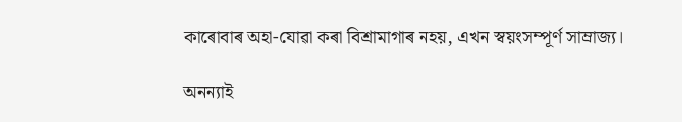কাৰোবাৰ অহা-যোৱা কৰা বিশ্রামাগাৰ নহয়, এখন স্বয়ংসম্পূর্ণ সাম্রাজ্য।

অনন্যাই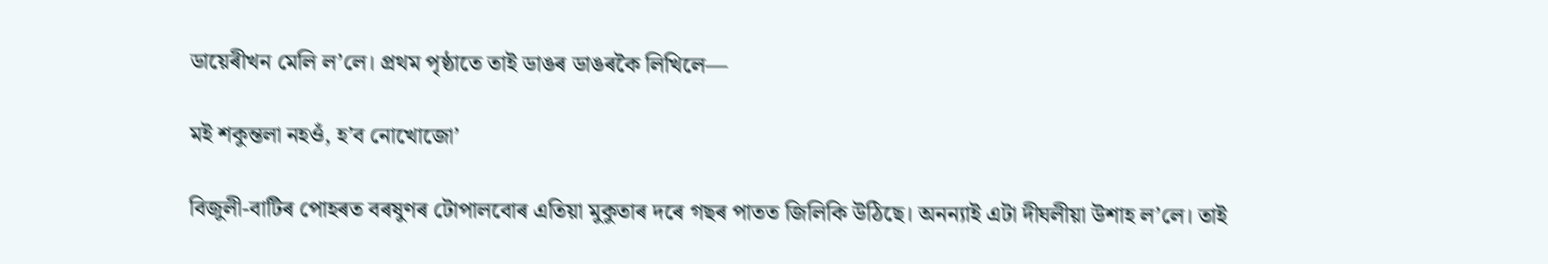ডায়েৰীখন মেলি ল’লে। প্রথম পৃষ্ঠাতে তাই ডাঙৰ ডাঙৰকৈ লিখিলে—

মই শকুন্তলা নহওঁ, হ’ব নোখোজো’

বিজুলী-বাটিৰ পোহৰত বৰষুণৰ টোপালবোৰ এতিয়া মুকুতাৰ দৰে গছৰ পাতত জিলিকি উঠিছে। অনন্যাই এটা দীঘলীয়া উশাহ ল’লে। তাই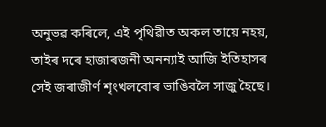অনুভৱ কৰিলে, এই পৃথিৱীত অকল তায়ে নহয়, তাইৰ দৰে হাজাৰজনী অনন্যাই আজি ইতিহাসৰ সেই জৰাজীৰ্ণ শৃংখলবোৰ ভাঙিবলৈ সাজু হৈছে।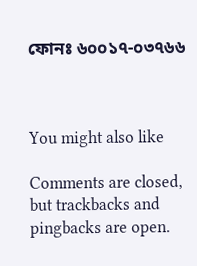ফোনঃ ৬০০১৭-০৩৭৬৬



You might also like

Comments are closed, but trackbacks and pingbacks are open.